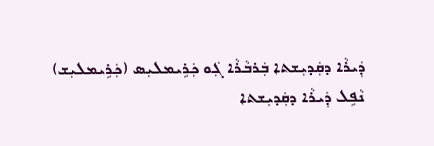ܕܲܝܪܵܐ ܕܩܲܕܝܼܫܬܐ ܒܲܪܒܵܪܵܐ ܓܲܘ ܟܲܪܹܝܡܠܝܼܣ (ܟܲܪܹܝܡܠܝܼܫ)
ܢܵܦܹܠ ܕܲܝܪܵܐ ܕܩܲܕܝܼܫܬܐ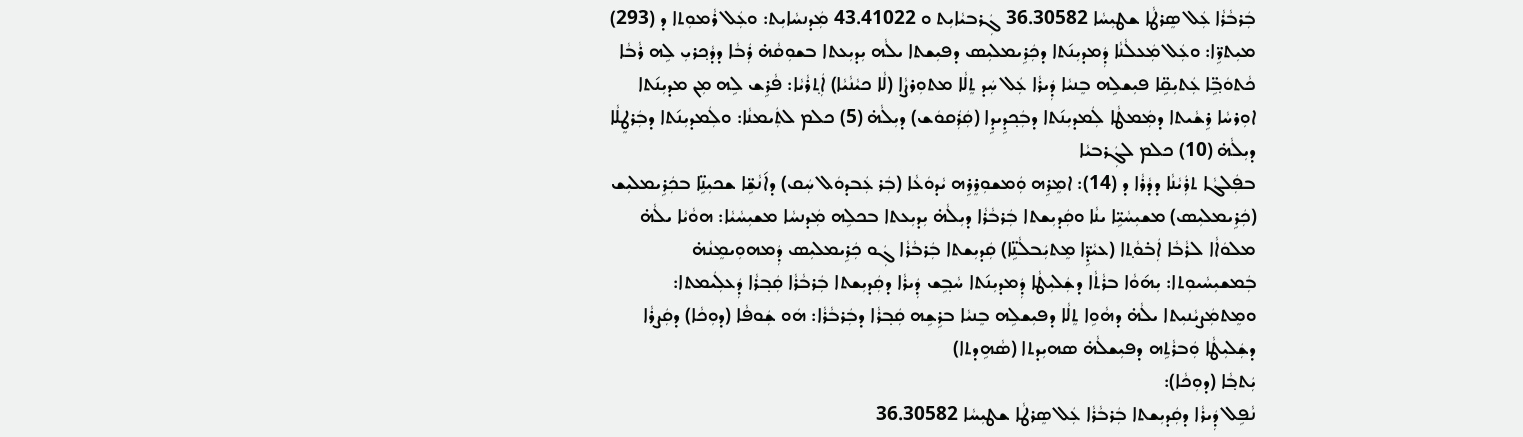ܒܲܪܒܵܪܵܐ ܥܲܠ ܣܸܪܛܵܐ ܫܛܝܼܚܵܐ 36.30582 ܓܲܪܒܝܵܐܝܼܬ ܘ 43.41022 ܡܲܕܢܚܵܐܝܼܬ: ܘܥܲܠ ܪܵܡܘܼܬܐ ܕ (293) ܡܝܼܬܪܹ̈ܐ: ܘܥܲܠ ܡܲܥܠܵܢܵܐ ܕܲܡܕܝܼܢ݇ܬܐ ܕܟܲܪܹܝܡܠܝܼܣ ܕܦܝܼܫܬܐ ܝܠܵܗ ܝܼܕܝܼܥܬܐ ܒܫܘܼܩܵܗ̇ ܪܲܒܵܐ ܕܕܵܟ݂ܪܝܼ ܠܹܗ ܪܵܒܵܐ ܟܵܬܘܿܒ݂ܹ̈ܐ ܥܲܬܝܼܩܹ̈ܐ ܦܝܼܫܠܹܗ ܒܸܢܝܵܐ ܕܲܝܪܵܐ ܥܲܠ ܚܲܕ ܬܸܠܵܐ ܡܬܘܼܪܨܵܐ (ܠܵܐ ܟܝܵܢܵܝܵܐ) ܐܲܬ݂ܪܵܝܵܐ: ܦܵܪܹܫ ܠܹܗ ܡܼܢ ܡܕܝܼܢ݇ܬܐ ܐܘܼܪܚܵܐ ܪܹܫܵܝܬܐ ܕܡܲܡܛܵܐ ܠܲܡܕܝܼܢ݇ܬܐ ܕܒܲܟ݂ܕܹܝܕܹܐ (ܩܲܪܲܩܘܿܫ) ܕܝܼܠܵܗ̇ (5) ܟܠܡ ܠܬܲܝܡܢܵܐ: ܘܠܲܡܕܝܼܢ݇ܬܐ ܕܒܲܪܛܸܠܵܐ ܕܝܼܠܵܗ̇ (10) ܟܠܡ ܠܓܲܪܒܝܵܐ
ܒܦܲܠܓܵܐ ܬܪܲܝܵܢܵܐ ܕܕܵܪܵܐ ܕ (14): ܐܡܸܪܹܗ ܘܲܡܫܘܼܪܸܪܹܗ ܝܵܕܘܿܥܵܐ (ܒܲܪ ܥܲܒܕܘܿܠ ܚܲܩ) ܕܐ݇ܢܵܫܹ̈ܐ ܫܟܝܼܢܹ̈ܐ ܒܟܲܪܹܝܡܠܝܼܫ (ܟܲܪܹܝܡܠܝܼܣ) ܡܫܝܼܚܵܝܹ̈ܐ ܝܢܵܐ ܘܩܲܕܝܼܫܬܐ ܒܲܪܒܵܪܵܐ ܕܝܼܠܵܗ̇ ܝܼܕܝܼܥܬܐ ܒܟܠܹܗ ܡܲܕܢܚܵܐ ܡܫܝܼܚܵܝܵܐ: ܗܘܵܝܵܐ ܝܠܵܗ̇ ܡܠܘܿܐܵܐ ܠܪܵܒܵܐ ܐܲܒ̇ܘܵܬ݂ܐ (ܥܝܵܕܹ̈ܐ ܡܸܬܝܲܒܠܵܢܹ̈ܐ) ܩܲܕܝܼܫܬܐ ܒܲܪܒܵܪܵܐ ܓܲܘ ܟܲܪܹܝܡܠܝܼܣ ܕܲܡܗܘܼܝܡܸܢܵܗ̇ ܒܲܡܫܝܼܚܵܝܘܼܬܐ: ܝܼܗ݇ܘܵܐ ܒܪܵܬܵܐ ܕܫܲܠܝܼܛܵܐ ܕܲܡܕܝܼܢ݇ܬܐ ܚܵܒ݂ܹܫ ܕܲܝܪܵܐ ܕܩܲܕܝܼܫܬܐ ܒܲܪܒܵܪܵܐ ܩܲܒ݂ܪܵܐ ܕܲܥܠܲܝܡܬܐ: ܘܡܸܬܡܲܨܝܵܢܝܼܬܐ ܝܠܵܗ̇ ܕܗܵܘܹܐ ܬܸܠܵܐ ܕܦܝܼܫܠܹܗ ܒܸܢܝܵܐ ܒܪܹܫܹܗ ܩܲܒ݂ܪܵܐ ܕܒܲܪܒܵܪܵܐ: ܗܿܘ ܫܲܘܦܵܐ (ܕܘܼܟܵܐ) ܕܩܲܨܪܵܐ ܕܫܲܠܝܼܛܵܐ ܘܲܒܪܵܬܹܗ ܕܦܝܼܫܠܵܗ̇ ܣܗܝܼܕܬܐ (ܣܵܗܹܕܬܐ)
ܝܲܬܒ݂ܵܐ (ܕܘܼܟܵܐ):
ܢܵܦܹܠ ܕܲܝܪܵܐ ܕܩܲܕܝܼܫܬܐ ܒܲܪܒܵܪܵܐ ܥܲܠ ܣܸܪܛܵܐ ܫܛܝܼܚܵܐ 36.30582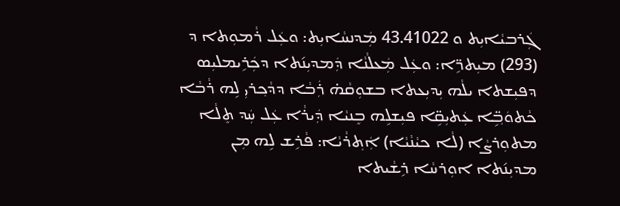ܓܲܪܒܝܵܐܝܼܬ ܘ 43.41022 ܡܲܕܢܚܵܐܝܼܬ: ܘܥܲܠ ܪܵܡܘܼܬܐ ܕ (293) ܡܝܼܬܪܹ̈ܐ: ܘܥܲܠ ܡܲܥܠܵܢܵܐ ܕܲܡܕܝܼܢ݇ܬܐ ܕܟܲܪܹܝܡܠܝܼܣ ܕܦܝܼܫܬܐ ܝܠܵܗ ܝܼܕܝܼܥܬܐ ܒܫܘܼܩܵܗ̇ ܪܲܒܵܐ ܕܕܵܟ݂ܪܝܼ ܠܹܗ ܪܵܒܵܐ ܟܵܬܘܿܒ݂ܹ̈ܐ ܥܲܬܝܼܩܹ̈ܐ ܦܝܼܫܠܹܗ ܒܸܢܝܵܐ ܕܲܝܪܵܐ ܥܲܠ ܚܲܕ ܬܸܠܵܐ ܡܬܘܼܪܨܵܐ (ܠܵܐ ܟܝܵܢܵܝܵܐ) ܐܲܬ݂ܪܵܝܵܐ: ܦܵܪܹܫ ܠܹܗ ܡܼܢ ܡܕܝܼܢ݇ܬܐ ܐܘܼܪܚܵܐ ܪܹܫܵܝܬܐ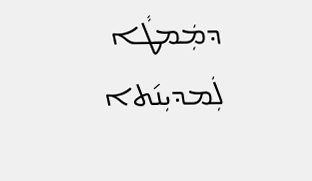ܕܡܲܡܛܵܐ ܠܲܡܕܝܼܢ݇ܬܐ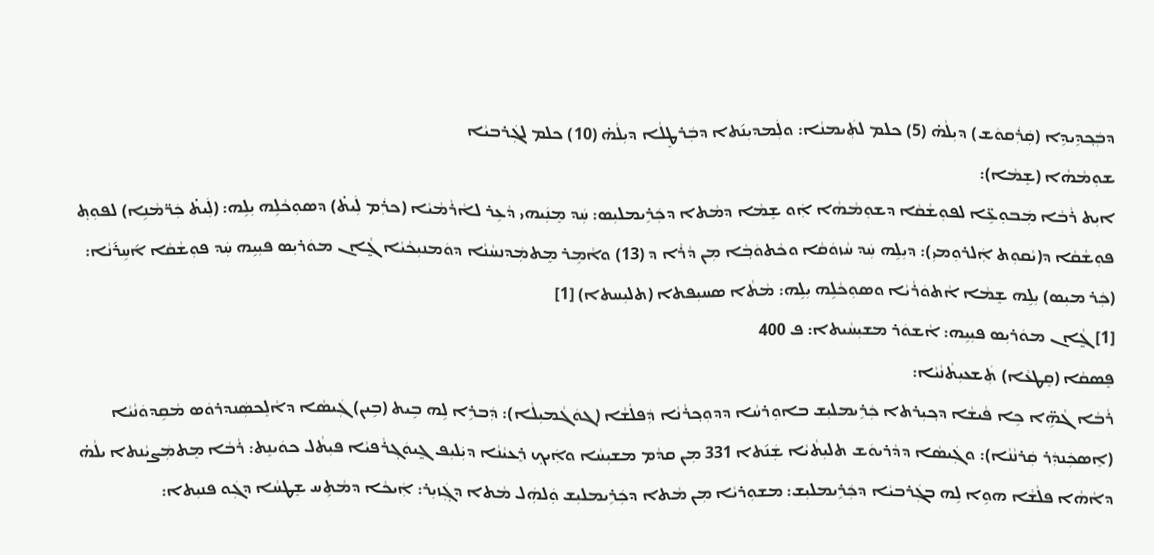ܕܒܲܟ݂ܕܹܝܕܹܐ (ܩܲܪܲܩܘܿܫ) ܕܝܼܠܵܗ̇ (5) ܟܠܡ ܠܬܲܝܡܢܵܐ: ܘܠܲܡܕܝܼܢ݇ܬܐ ܕܒܲܪܛܸܠܵܐ ܕܝܼܠܵܗ̇ (10) ܟܠܡ ܠܓܲܪܒܝܵܐ
ܫܘܼܡܵܗܵܐ (ܫܸܡܵܐ):
ܐܝܼܬ ܪܵܒܵܐ ܡܲܒܘܼܥܹ̈ܐ ܠܦܘܼܫܵܩܵܐ ܕܫܘܼܡܵܗܵܐ ܐܲܘ ܫܸܡܵܐ ܕܡܵܬܐ ܕܟܲܪܹܝܡܠܝܼܣ: ܚܲܕ ܡܸܢܲܝܗܝ ܕܵܥܹܪ ܠܐܵܪܵܡܵܝܵܐ (ܟܪܲܡ ܠܲܝܬ̇) ܕܣܘܼܟܵܠܹܗ ܝܼܠܹܗ: (ܠܲܝܬ̇ ܟܲܪ̈ܡܵܢܹܐ) ܠܦܘܼܬ݂ ܦܘܼܫܵܩܵܐ ܕ(ܝܵܩܘܼܬ ܐܲܠܪܘܼܡܝܼ): ܕܝܼܠܹܗ ܚܲܕ ܚܵܙܘܿܩܵܐ ܘܟܵܬܘܿܒ݂ܵܐ ܡܼܢ ܕܵܪܵܐ ܕ (13) ܘܐܵܡܹܪ ܡܸܬܡܲܕܢܚܵܢܵܐ ܕܘܿܡܢܝܼܟܵܝܵܐ ܓ̰ܵܐܢ ܡܘܿܪܝܼܣ ܦܝܼܝܹܗ ܚܲܕ ܦܘܼܫܵܩܵܐ ܐ݇ܚܹܪ݇ܢܵܐ: (ܟܲܪ ܡܝܼܣ) ܝܼܠܹܗ ܫܸܡܵܐ ܐܵܬܘܿܪܵܝܵܐ ܘܣܘܼܟܵܠܹܗ ܝܼܠܹܗ: ܡܵܬܵܐ ܣܚܝܼܦܬܐ (ܬܠܝܼܚܬܐ) [1]
[1] ܓ̰ܵܐܢ ܡܘܿܪܝܼܣ ܦܝܼܝܹܗ: ܐܵܫܘܿܪ ܡܫܝܼܚܵܝܬܐ: ܦ 400
ܦܸܣܩܵܐ (ܩܸܛܥܵܐ) ܬܲܫܥܝܼܬܵܢܵܝܵܐ:
ܪܵܒܵܐ ܓܵܗܹ̈ܐ ܟܹܐ ܦܵܝܫܵܐ ܕܟ݂ܝܼܪܬܐ ܟܲܪܹܝܡܠܝܼܫ ܒܐܘܼܪܚܵܐ ܕܕܘܼܟ݂ܪܵܢܵܐ ܕܲܦܠܵܫܵܐ (ܓܘܿܓܵܡܝܼܠܵܐ): ܕܲܒܪܹܐ ܠܹܗ ܒܹܝܬ (ܒܹܝܢ) ܓܲܝܣܵܐ ܕܐܵܠܸܟܣܲܢܕܪܘܿܣ ܡܵܩܹܕܘܿܢܵܝܵܐ (ܐܸܣܟܲܢܕܲܪ ܩܲܪܢܵܢܵܐ): ܘܓܲܝܣܵܐ ܕܕܵܪܝܘܿܫ ܬܠܝܼܬܵܝܵܐ ܫܲܢ݇ܬܐ 331 ܡܼܢ ܩܕܵܡ ܡܫܝܼܚܵܐ ܘܐܲܝܟ݂ ܪܸܥܝܵܢܵܐ ܕܝܲܠܝܼܦ ܓ̰ܝܘܿܓ݂ܪܵܦܝܵܐ ܦܝܼܬܵܠ ܟܘܿܝܢܸܬ: ܪܵܒܵܐ ܡܸܬܡܲܨܝܵܢܬܐ ܝܠܵܗ̇ ܕܐܵܗܵܐ ܦܠܵܫܵܐ ܗܘܹܐ ܠܹܗ ܒܓܲܪܒܝܵܐ ܕܟܲܪܹܝܡܠܝܼܫ: ܡܫܘܼܪܝܵܐ ܡܼܢ ܡܵܬܐ ܕܟܲܪܹܝܡܠܝܼܫ ܘܲܠܗܲܠ ܡܵܬܐ ܕܓ݂ܲܙܝܼܪ: ܐܲܝܟܵܐ ܕܡܵܬܹܚ ܫܸܛܚܵܐ ܕܓܲܘ ܦܢܝܼܬܐ: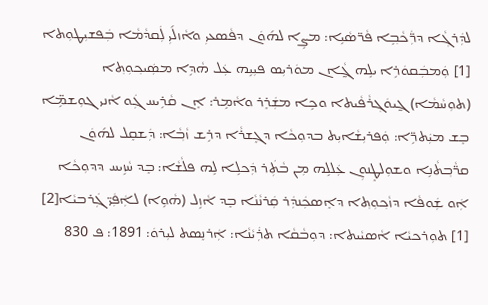ܠܕܲܪܓ݂ܵܐ ܕܪ̈ܲܟܵܒ݂ܹܐ ܦܵܪ̈ܣܵܝܹܐ: ܡܨܹܐ ܠܗ݇ܘܿܢ ܕܦܵܣܥܝܼ ܘܐܵܙܠ݇ܝܼ ܠܲܩܕܵܡܵܐ ܒܲܦܫܝܼܛܘܼܬܐ [1] ܘܲܡܒܲܩܘܿܪܹܐ ܝܠܹܗ ܓ̰ܵܐܢ ܡܘܿܪܝܼܣ ܦܝܼܝܹܗ ܥܲܠ ܗܵܕܹܐ ܡܣܲܝܟ݂ܘܼܬ݂ܐ (ܬܘܼܚܵܡܵܐ) ܓ̰ܝܘܿܓ݂ܪܵܦܵܝܬܐ ܘܟܹܐ ܡܫܲܪܸܪ ܘܐܵܡܹܪ: ܐܸܢ ܩܵܪܹܝܚ ܓܲܘ ܐܵܢܝ ܓܘܼܫܡܹ̈ܐ ܒܸܫ ܡܝܲܬܪܹ̈ܐ: ܘܲܦܪܝܼܫܵܐܝܼܬ ܒܕܘܼܟܵܐ ܕܓܸܫܪܵܐ ܕܪܹܫ ܙܵܒ݂ܵܐ: ܕܲܫܩܸܠ ܠܗ݇ܘܿܢ ܩܪ̈ܵܒ݂ܬܵܢܹܐ ܘܫܘܼܠܛܸܢܘܼܢ ܥܲܠܠܹܗ ܡܼܢ ܒܵܬܲܪ ܕܲܟܠܹܐ ܠܹܗ ܦܠܵܫܵܐ: ܒܸܕ ܚܵܙܹܝܚ ܕܕܘܼܟܵܐ ܐܲܘ ܫܲܘܦܵܐ ܕܙܵܟ݂ܘܼܬ݂ܐ ܕܐܸܣܟܲܢܕܲܪ ܩܲܪܢܵܢܵܐ ܒܸܕ ܐܵܙܹܠ (ܗܵܘܹܐ) ܠܐܲܦܲܝ̈ ܓܲܪܒܝܵܐ[2]
[1] ܬܘܼܪܟܝܵܐ ܐܵܣܝܵܝܬܐ: ܕܘܼܒܵܩܵܐ ܬܪܲܝܵܢܵܐ: ܐܲܪܢܸܣܬ ܠܝܼܪܘܿ: 1891: ܦ 830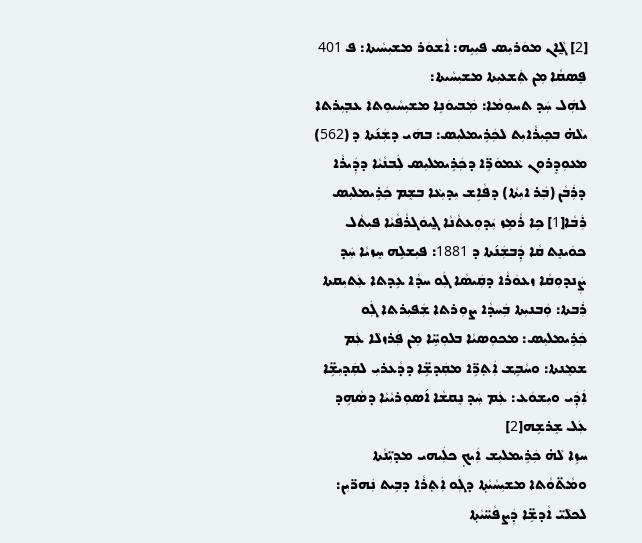[2] ܓ̰ܵܐܢ ܡܘܿܪܝܼܣ ܦܝܼܝܹܗ: ܐܵܫܘܿܪ ܡܫܝܼܚܵܝܬܐ: ܦ 401
ܦܸܣܩܵܐ ܡܼܢ ܬܲܫܥܝܼܬܐ ܡܫܝܼܚܵܝܬܐ:
ܠܗܲܠ ܚܲܕ ܬܚܘܼܡܵܐ: ܡܲܒܝܘܿܢܹܐ ܡܫܝܼܚܵܝܘܼܬܐ ܥܒ݂ܝܼܪܬܐ ܝܠܵܗ̇ ܒܟ݂ܝܼܪܵܐܝܼܬ ܠܟܲܪܹܝܡܠܝܼܣ: ܒܗܿܝ ܕܫܲܢ݇ܬܐ ܕ (562) ܡܥܘܼܕܸܪܘܼܢ ܥܵܡܘܿܪܹ̈ܐ ܕܟܲܪܹܝܡܠܝܼܣ ܠܲܒܢܵܝܵܐ ܕܕܲܝܪܵܐ ܕܪܲܒܵܢ (ܒܲܪ ܐܝܼܬܵܐ) ܕܦܵܐܹܫ ܝܼܕܝܼܥܵܐ ܒܫܸܡ ܟܲܪܹܝܡܠܝܼܣ ܪܲܒܵܐ[1] ܟܹܐ ܪܵܡܹܙ ܝܲܕܘܼܥܬܵܢܵܐ ܓ̰ܝܘܿܓܪܵܦܵܝܵܐ ܦܝܼܬܵܠ ܟܘܿܝܢܸܬ ܩܵܐ ܕܲܒܫܲܢ݇ܬܐ ܕ 1881: ܦܝܼܫܠܹܗ ܚܸܙܝܵܐ ܚܲܕ ܨܲܢܕܘܼܩܵܐ ܙܥܘܿܪܵܐ ܕܩܲܝܣܵܐ ܓܲܘ ܚܕܵܐ ܥܹܕܬܐ ܥܲܬܝܼܩܬܐ ܪܲܒܬܐ: ܘܲܒܢܝܼܬܐ ܒܲܚܕܵܐ ܨܘܼܪܬܐ ܫܲܦܝܼܪܬܐ ܓܲܘ ܟܲܪܹܝܡܠܝܼܣ: ܡܟܘܼܣܝܵܐ ܒܠܘܼܚܹ̈ܐ ܡܼܢ ܦܲܪܙܠܵܐ ܥܲܡ ܫܡܸܢܬܐ: ܘܚܵܒ݂ܹܫ ܐܲܬ݂ܪܹ̈ܐ ܡܩܲܕܫܹ̈ܐ ܕܕܵܥܪܝܼ ܠܩܲܕܝܼܫܹ̈ܐ ܐܲܕܲܝ ܘܝܼܫܘܿܥ: ܥܲܡ ܚܲܕ ܢܸܩܫܵܐ ܐ݇ܣܘܼܪܝܵܝܵܐ ܕܣܵܗܹܕ ܥܲܠ ܫܸܪܫܹܗ[2]
ܚܙܹܐ ܠܵܗ̇ ܟܲܪܹܝܡܠܝܼܫ ܐܲܝܟ݂ ܟܠܲܝܗܝ ܡܕܝܼ̈ܢܵܬܐ ܘܡܵܬ̈ܘܵܬܐ ܡܫܝܼܚܵܝܵܬ݂ܐ ܕܓܲܘ ܐܲܬ݂ܪܵܐ ܕܒܹܝܬ ܢܲܗܪ̈ܝܼܢ: ܠܟܠܵܝ̈ ܐܵܕܫܹ̈ܐ ܕܲܨܦܵܚ̈ܝܵܬ݂ܐ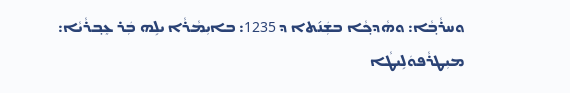ܘܚܪܵܒ݂ܵܐ: ܘܗܵܕܟ݂ܵܐ ܒܫܲܢ݇ܬܐ ܕ 1235: ܒܐܝܼܡܵܪܵܐ ܝܠܹܗ ܒܲܪ ܥܸܒ݂ܪܵܝܵܐ: ܡܝܼܛܪܵܦܘܿܠܹܝܛܵܐ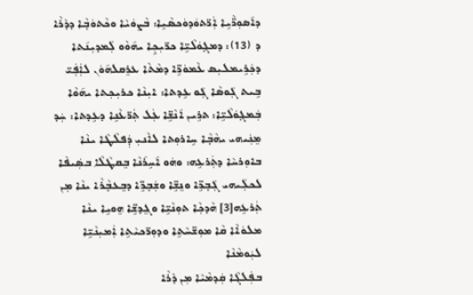ܕܐ݇ܣܘܼܪ̈ܵܝܹܐ ܐܲܪ̈ܬܘܿܕܘܿܟܣܵܝܹܐ: ܒܵܨܘܿܝܵܐ ܘܟܵܬܘܿܒ݂ܵܐ ܕܕܵܪܵܐ ܕ (13): ܕܡܓ݂ܘܿܠܵܝܹ̈ܐ ܟܪ̈ܝܼܟ݂ܹܐ ܝܗ݇ܘܵܘ ܠܲܡܕܝܼܢ݇ܬܐ ܕܟܲܪܹܝܡܠܝܼܣ ܥܵܡܘܿܪܹ̈ܐ ܕܡܵܬܵܐ ܥܪܸܩܠܗ݇ܘܿܢ ܠܐܲܦܲܝ̈ ܒܹܝܬ ܓܲܘܣܵܐ ܓܲܘ ܥܹܕܬܐ: ܐܝܼܢܵܐ ܟܪܝܼܟ݂ܬܐ ܝܗ݇ܘܵܐ ܒܲܡܓ݂ܘܿܠܵܝܹ̈ܐ: ܬܪܹܝܢ ܐ݇ܢܵܫܹ̈ܐ ܥܲܠ ܬܲܪ̈ܥܵܢܹܐ ܕܥܹܕܬܐ: ܚܲܕ ܡܸܢܲܝܗܝ ܝܗܵܒ݂ܵܐ ܚܹܐܪܘܼܬܐ ܠܐܵܢܝܼ ܕܲܦܠܵܛܵܐ ܝܢܵܐ ܒܐܘܼܪܚܵܐ ܕܬܲܪܥܹܗ: ܘܗܿܘ ܐ݇ܚܹܪ݇ܢܵܐ ܒܸܩܛܵܠܵܐ ܒܣܲܝܦܵܐ ܠܟܠܲܝܗܝ ܓܲܒ݂ܪܹ̈ܐ ܘܢܸܫܹ̈ܐ ܘܫܲܒ݂ܪܹ̈ܐ ܕܒܸܥܒ݂ܵܪܵܐ ܝܢܵܐ ܡܼܢ ܬܲܪܥܹܗ[3] ܗܵܕܟ݂ܵܐ ܬܘܼܢܵܝܹ̈ܐ ܘܓܸܕܫܹ̈ܐ ܗܸܘܝܹܐ ܝܢܵܐ ܡܠܘܿܐܵܐ ܩܵܐ ܡܘܼܫ̈ܚܵܬܹܐ ܘܕܘܼܪ̈ܟܝܵܬܹܐ ܐܲܡܝܼܢܵܝܹ̈ܐ ܠܝܲܘܡܵܢܵܐ
ܒܦܲܠܓܵܐ ܩܲܕܡܵܝܵܐ ܡܼܢ ܕܵܪܵܐ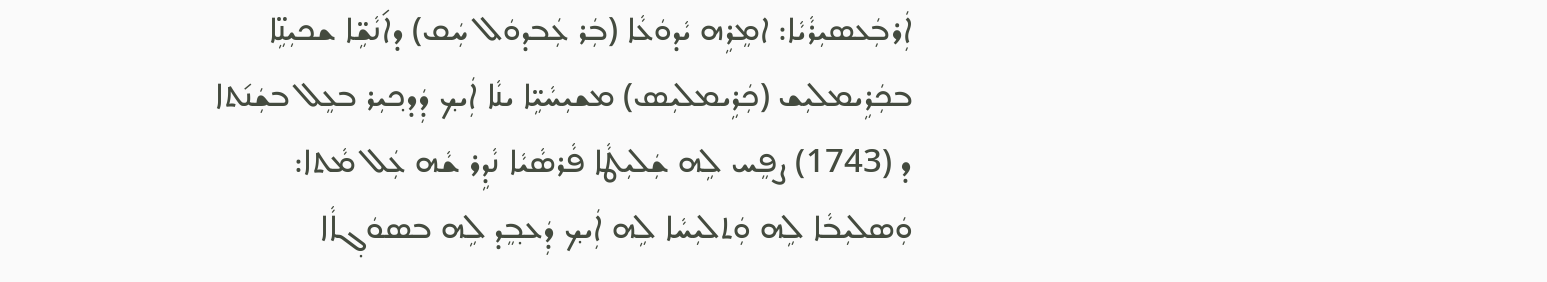ܐܲܪܒܲܥܣܝܼܪܵܝܵܐ: ܐܡܸܪܹܗ ܝܵܕܘܿܥܵܐ (ܒܲܪ ܥܲܒܕܘܿܠ ܚܲܩ) ܕܐ݇ܢܵܫܹ̈ܐ ܫܟܝܼܢܹ̈ܐ ܒܟܲܪܹܝܡܠܝܼܫ (ܟܲܪܹܝܡܠܝܼܣ) ܡܫܝܼܚܵܝܹ̈ܐ ܝܢܵܐ ܐܲܝܟ݂ ܕܲܕܟ݂ܝܼܪ ܒܥܸܠ ܒܫܲܢ݇ܬܐ ܕ (1743) ܨܦܸܚ ܠܹܗ ܫܲܠܝܼܛܵܐ ܦܵܪܣܵܝܵܐ ܢܵܕܹܪ ܫܵܗ ܥܲܠ ܡܵܬܐ: ܘܲܣܠܝܼܒܵܐ ܠܹܗ ܘܲܬܠܝܼܚܵܐ ܠܹܗ ܐܲܝܟ݂ ܕܲܥܒ݂ܸܕ ܠܹܗ ܒܣܘܿܓ݂ܐܵܐ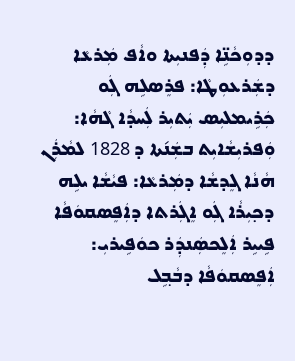ܕܕܘܼܟܵܢܹ̈ܐ ܕܲܦܢܝܼܬܐ ܘܐܵܦ ܡܲܪܥܵܐ ܕܫܲܪܥܘܼܛܵܐ: ܦܪܸܣܠܹܗ ܓܲܘ ܟܲܪܹܝܡܠܝܼܣ ܝܲܬܝܼܪ ܠܲܚܕܵܐ ܓܵܗܵܐ: ܘܲܦܪܝܼܫܵܐܝܼܬ ܒܫܲܢ݇ܬܐ ܕ 1828 ܠܡܵܪܲܢ ܗܵܢܵܐ ܓܸܕܫܵܐ ܕܡܲܪܥܵܐ: ܦܝܵܫܵܐ ܝܠܹܗ ܕܟ݂ܝܼܪܵܐ ܓܲܘ ܐܸܓܲܪܬܐ ܕܐܲܦܸܣܩܘܿܦܵܐ ܦܹܝܝܹܪ ܐܲܠܸܟܣܲܢܕܲܪ ܟܘܿܦܹܝܪܝܼ: ܐܲܦܸܣܩܘܿܦܵܐ ܕܒܵܒ݂ܹܠ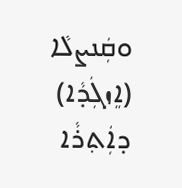ܘܩܲܢܨܠܵܐ (ܐܸܙܓܲܕܵܐ) ܕܐܲܬ݂ܪܵܐ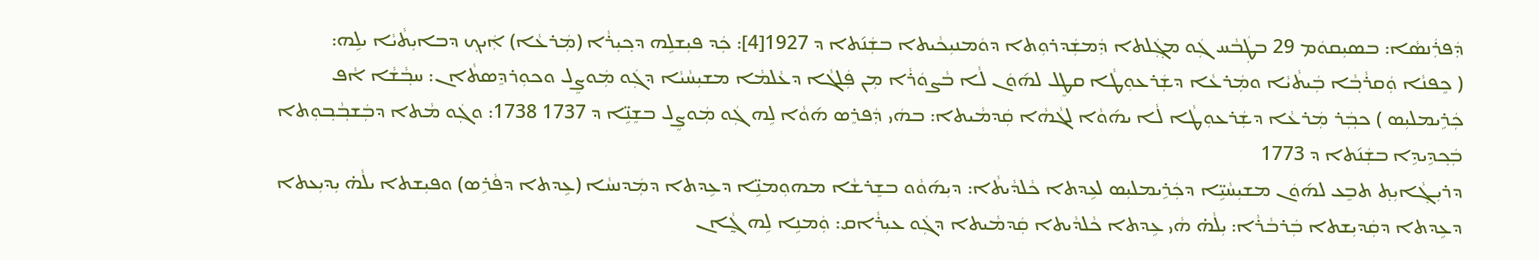ܕܲܦܪܲܢܣܵܐ: ܒܣܝܼܩܘܿܡ 29 ܒܛܲܒܵܚ ܓܲܘ ܡܓ݂ܲܠܬܐ ܕܲܡܫܲܕܪܘܼܬܐ ܕܘܿܡܢܝܼܟܵܝܬܐ ܒܫܲܢ݇ܬܐ ܕ 1927[4]: ܟܲܕ ܦܝܼܫܠܹܗ ܕܟ݂ܝܼܪܵܐ (ܡܲܪܥܵܐ) ܐܲܝܟ݂ ܕܒܐܝܼܬܵܝܵܐ ܝܠܹܗ:
( ܟܸܦܢܵܐ ܘܲܩܪܵܒ݂ܵܐ ܒܲܝܬܵܝܵܐ ܘܡܲܪܥܵܐ ܕܫܲܪܥܘܼܛܵܐ ܩܛܸܠ ܠܗ݇ܘܿܢ ܠܵܐ ܒܵܨܘܿܪܵܐ ܡܼܢ ܦܲܠܓܵܐ ܕܥܵܠܡܵܐ ܡܫܝܼܚܵܝܵܐ ܕܓܲܘ ܡܲܘܨܸܠ ܘܟܘܼܪܕܸܣܬܵܐܢ: ܚܒ݂ܵܫܵܐ ܐܵܦ ܟܲܪܹܝܡܠܝܼܣ ) ܟܒ݂ܲܪ ܡܲܪܥܵܐ ܕܫܲܪܥܘܼܛܵܐ ܠܵܐ ܝܗ݇ܘܵܐ ܠܓܵܗܵܐ ܩܲܕܡܵܝܬܐ: ܒܗܿܝ ܕܲܦܪܸܣ ܗ݇ܘܵܐ ܠܹܗ ܓܲܘ ܡܲܘܨܸܠ ܒܫܸܢܹ̈ܐ ܕ 1737 1738: ܘܓܲܘ ܡܵܬܐ ܕܒܲܫܒ݂ܵܒ݂ܘܼܬܐ ܒܲܟ݂ܕܹܝܕܹܐ ܒܫܲܢ݇ܬܐ ܕ 1773
ܕܪܝܼܓ݂ܵܐܝܼܬ݂ ܬܒܸܥ ܠܗ݇ܘܿܢ ܡܫܝܼܚܵܝܹ̈ܐ ܕܟܲܪܹܝܡܠܝܼܣ ܠܥܹܕܬܐ ܟܵܠܕܵܝܬܵܐ: ܕܝܼܗ݇ܘܵܘ ܒܫܸܪܫܵܐ ܡܗܘܼܡܢܹ̈ܐ ܕܥܹܕܬܐ ܕܡܲܕܢܚܵܐ (ܥܹܕܬܐ ܕܦܵܪܹܣ) ܘܦܝܼܫܬܐ ܝܠܵܗ̇ ܝܼܕܝܼܥܬܐ ܕܥܹܕܬܐ ܕܩܲܕܝܼܫܬܐ ܒܲܪܒܵܪܵܐ: ܝܼܠܵܗ̇ ܗܵܝ ܥܹܕܬܐ ܟܵܠܕܵܝܬܐ ܩܲܕܡܵܝܬܐ ܕܓܲܘ ܥܝܼܪܵܐܩ: ܘܲܡܢܹܐ ܠܹܗ ܓ̰ܵܐܢ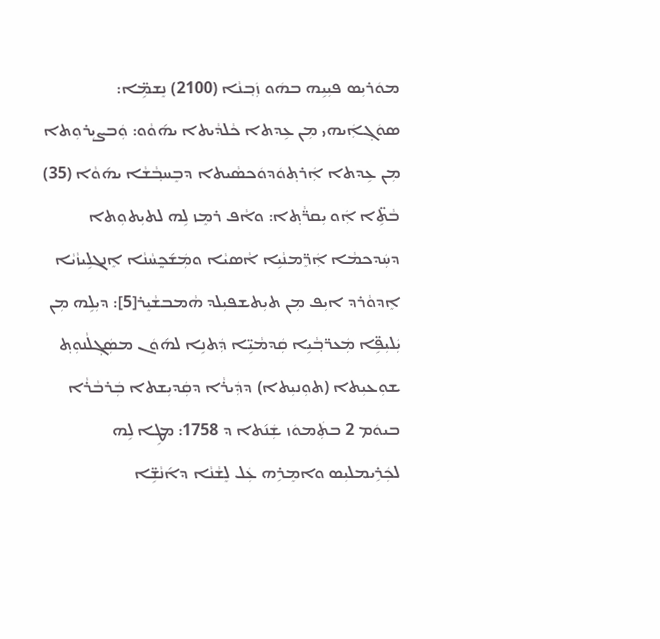ܡܘܿܪܝܼܣ ܦܝܼܝܹܗ ܒܗܿܘ ܙܲܒ݂ܢܵܐ (2100) ܢܸܫܡܹ̈ܐ: ܣܘܿܓ݂ܐܲܝܗܝ ܡܼܢ ܥܹܕܬܐ ܟܵܠܕܵܝܬܐ ܝܗ݇ܘܵܘ: ܘܲܒܨܝܼܪܘܼܬܐ ܡܼܢ ܥܹܕܬܐ ܐܲܪܬ݂ܘܿܕܘܿܟܣܵܝܬܐ ܕܒܸܚܒ݂ܵܫܵܐ ܝܗ݇ܘܵܐ (35) ܒܵܬܹ̈ܐ ܐܲܘ ܝܼܩܪ̈ܵܬ݂ܐ: ܘܐܵܦ ܪܡܸܙ ܠܹܗ ܠܬܝܼܬܘܼܬܐ ܕܚܲܕܟܡܵܐ ܐܲܪܸ̈ܡܢܵܝܹܐ ܐܵܣܝܵܐ ܘܡܲܫ݇ܟ̰ܚܵܢܵܐ ܐܸܢܓܠܹܝܙܵܝܵܐ ܐܸܕܘܵܪܕ ܐܝܼܦ ܡܼܢ ܬܝܼܬܫܦܝܼܠܕ ܗܵܡܒܫܵܝܸܪ[5]: ܕܝܼܠܹܗ ܡܼܢ ܝܲܠܝܼܦܹ̈ܐ ܡܲܥܪ̈ܒ݂ܵܝܹܐ ܩܲܕܡܵܝܹ̈ܐ ܕܲܬܢܹܐ ܠܗ݇ܘܿܢ ܡܣܲܓ݂ܠܵܢܘܼܬ݂ ܫܘܼܥܝܼܬܐ (ܬܘܼܢܝܼܬܐ) ܕܕܲܝܪܵܐ ܕܩܲܕܝܼܫܬܐ ܒܲܪܒܵܪܵܐ ܒܝܘܿܡ 2 ܒܬܲܡܘܿܙ ܫܲܢ݇ܬܐ ܕ 1758: ܡܛܹܐ ܠܹܗ ܠܟܲܪܹܝܡܠܝܼܣ ܘܐܡܸܪܹܗ ܥܲܠ ܠܸܫܵܢܵܐ ܕܐ݇ܢܵܫܹ̈ܐ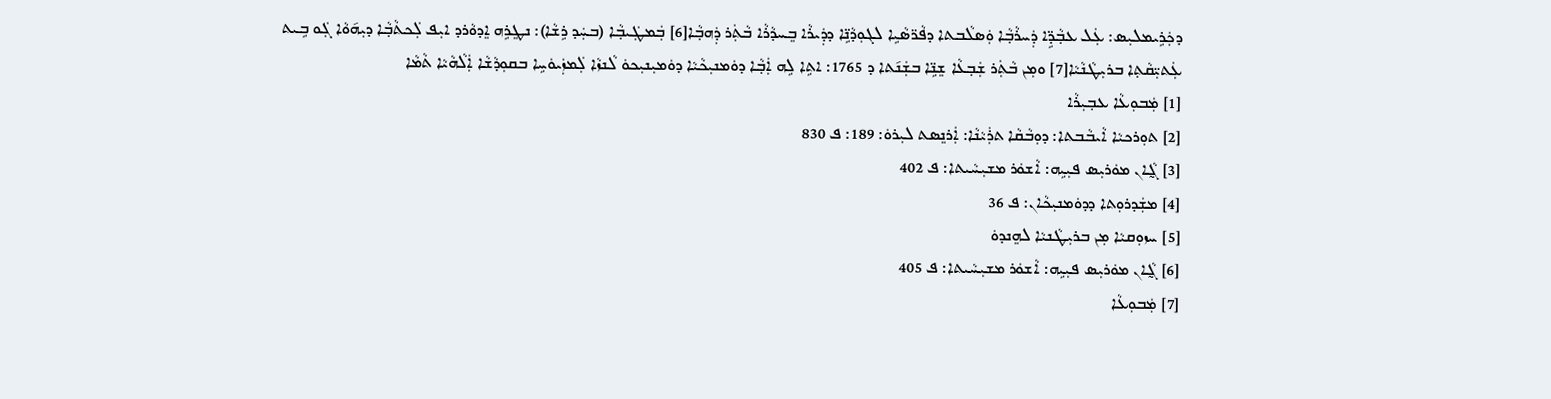ܕܟܲܪܹܝܡܠܝܼܣ: ܥܲܠ ܥܒ݂ܵܕܹ̈ܐ ܕܲܚܪܵܒ݂ܵܐ ܘܲܣܠܵܒܬܐ ܕܦܵܪ̈ܣܵܝܹܐ ܠܓܘܼܕܵܢܹ̈ܐ ܕܕܲܝܪܵܐ ܒܸܚܕܵܪܵܐ ܒܵܬܲܪ ܕܲܗܒ݂ܵܐ[6] ܒܲܡܛܲܝܒ݂ܵܐ (ܒܚܲܕ ܪܹܫܵܐ): ܢܛܸܪܹܗ ܐܸܕܘܵܪܕ ܐܝܼܦ ܠܲܟܬܵܒ݂ܵܐ ܕܝܼܗ݇ܘܵܐ ܓܲܘ ܒܹܝܬ ܥܲܬܝܼ̈ܩܵܬ݂ܐ ܒܪܝܼܛܵܢܵܝܵܐ[7] ܘܡܼܢ ܒܵܬܲܪ ܫܲܒ݂ܥܵܐ ܫܸܢܹ̈ܐ ܒܫܲܢ݇ܬܐ ܕ 1765: ܐܬܹܐ ܠܹܗ ܐܲܒ݂ܵܐ ܕܘܿܡܢܝܼܟܵܝܵܐ ܕܘܿܡܝܼܢܝܼܟܘܿ ܠܵܢܙܵܐ ܠܲܡܙܲܝܘܿܚܹܐ ܒܩܘܼܕܵܫܵܐ ܐܲܠܵܗܵܝܵܐ ܬܵܡܵܐ
[1] ܡܲܒܘܼܥܵܐ ܥܒ݂ܝܼܪܵܐ
[2] ܬܘܼܪܟܝܵܐ ܐܵܝܒܵܒܬܐ: ܕܘܼܒܵܩܵܐ ܬܪܲܝܵܢܵܐ: ܐܲܪܢܸܣܬ ܠܝܼܪܘܿ: 189: ܦ 830
[3] ܓ̰ܵܐܢ ܡܘܿܪܝܼܣ ܦܝܼܝܹܗ: ܐܵܫܘܿܪ ܡܫܝܼܚܵܝܬܐ: ܦ 402
[4] ܡܫܲܕܪܘܼܬܐ ܕܕܘܿܡܢܝܼܟܵܐܢ: ܦ 36
[5] ܚܙܘܼܩܝܵܐ ܡܼܢ ܒܪܝܼܛܵܢܝܵܐ ܠܗܸܢܕܘܿ
[6] ܓ̰ܵܐܢ ܡܘܿܪܝܼܣ ܦܝܼܝܹܗ: ܐܵܫܘܿܪ ܡܫܝܼܚܵܝܬܐ: ܦ 405
[7] ܡܲܒܘܼܥܵܐ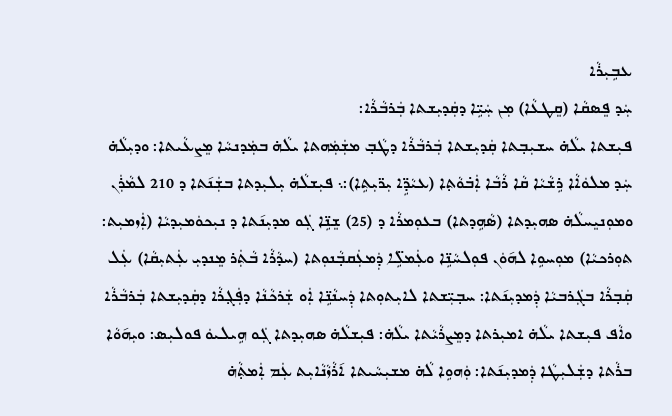ܥܒܹܝܼܪܵܐ
ܚܲܕ ܦܸܣܩܵܐ (ܩܸܛܥܵܐ) ܡܼܢ ܚܲܝܹ̈ܐ ܕܩܲܕܝܼܫܬܐ ܒܲܪܒܵܪܵܐ:
ܦܝܼܫܬܐ ܝܠܵܗ̇ ܚܫܝܼܒ݂ܬܐ ܩܲܕܝܼܫܬܐ ܒܲܪܒܵܪܵܐ ܕܛܵܒ݂ ܡܫܲܡܲܗܬܐ ܝܠܵܗ̇ ܒܡܲܕܢܚܵܐ ܡܸܨܥܵܝܬܐ: ܘܕܝܼܠܵܗ̇ ܚܲܕ ܡܠܘܿܐܵܐ ܪܹܫܵܝܵܐ ܩܵܐ ܪܵܒܵܐ ܐܲܒ̇ܘܵܬ݂ܐ (ܥܝܵܕܹ̈ܐ ܝܼܪ̈ܝܼܬܹܐ):܆ ܦܝܼܫܠܵܗ̇ ܝܼܠܝܼܕܬܐ ܒܫܲܢ݇ܬܐ ܕ 210 ܠܡܵܪܲܢ ܘܡܘܼܢܝܸܚܠܵܗ̇ ܣܗܝܼܕܬܐ (ܣܵܗܹܕܬܐ) ܒܥܘܼܡܪܵܐ ܕ (25) ܫܸܢܹ̈ܐ ܓܲܘ ܡܕܝܼܢ݇ܬܐ ܕ ܢܝܼܟܘܿܡܝܼܕܝܵܐ (ܐܲܙܡܝܼܬ: ܬܘܼܪܟܝܵܐ) ܡܘܼܚܘܹܐ ܠܗ݇ܘܿܢ ܦܘܼܠܚܵܢܹ̈ܐ ܘܥܲܡܠܹ̈ܐ ܕܲܡܥܲܩܒ݂ܵܢܘܼܬܐ (ܚܕܵܪܵܐ ܒܵܬܲܪ ܡܸܢܕܝܼ ܥܲܬܝܼܩܵܐ) ܥܲܠ ܩܲܒ݂ܪܵܐ ܒܓܲܪܒܝܵܐ ܕܲܡܕܝܼܢ݇ܬܐ: ܚܒ݂ܝܼ̈ܫܬܐ ܠܐܝܼܬܘܼܬܐ ܕܲܚܢܵܢܹ̈ܐ ܐܲܘ ܫܲܪܟܵܢܵܐ ܕܦܲܓ݂ܪܵܐ ܕܩܲܕܝܼܫܬܐ ܒܲܪܒܵܪܵܐ ܘܐܵܦ ܦܝܼܫܬܐ ܝܠܵܗ̇ ܐܡܝܼܪܬܐ ܕܡܸܨܪܵܝܵܬܐ ܝܠܵܗ̇: ܦܝܼܫܠܵܗ̇ ܣܗܝܼܕܬܐ ܓܲܘ ܗܹܝܠܝܘܿ ܦܘܠܝܼܣ: ܘܝܼܗ݇ܘܵܐ ܒܪܵܬܐ ܕܫܲܠܝܼܛܵܐ ܕܲܡܕܝܼܢ݇ܬܐ: ܘܲܗܘܹܐ ܠܵܗ̇ ܡܫܝܼܚܵܝܬܐ ܐ݇ܪܵܙܵܢܵܐܝܼܬ ܥܲܡ ܐܲܡܬ݂ܵܗ̇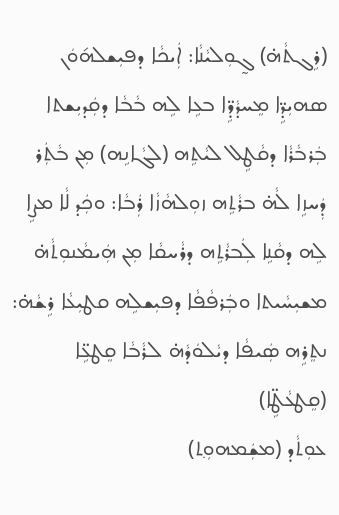(ܪܹܓܬܵܗ̇) ܓ̰ܘܼܠܝܵܢܵܐ: ܐܲܝܟܵܐ ܕܦܝܼܫܠܗ݇ܘܿܢ ܣܗܝܼܕܹ̈ܐ ܡܸܚܕܵܕܹ̈ܐ ܒܥܹܐ ܠܹܗ ܒܵܒܵܐ ܕܩܲܕܝܼܫܬܐ ܒܲܪܒܵܪܵܐ ܕܩܵܛܹܠ ܠܝܵܬܹܗ (ܠܓܵܐܢܹܗ) ܡܼܢ ܒܵܬܲܪ ܕܲܚܙܹܐ ܠܵܗ̇ ܒܪܵܬܹܗ ܙܘܼܠܗܵܙܵܐ ܪܲܒܵܐ: ܘܟܲܕ ܠܵܐ ܡܨܹܐ ܠܹܗ ܕܩܵܢܹܐ ܠܲܒܪܵܬܹܗ ܕܪܵܚܩܵܐ ܡܼܢ ܗܲܝܡܵܢܘܼܬܵܗ̇ ܡܫܝܼܚܵܝܬܐ ܘܒܲܪܦܵܦܵܐ ܕܦܝܼܫܠܹܗ ܩܛܝܼܥܵܐ ܪܹܫܵܗ̇: ܢܬܸܪܹܗ ܣܲܝܦܵܐ ܕܝܵܠܘܿܕܵܗ̇ ܠܪܵܒܵܐ ܩܸܛܥܹ̈ܐ (ܩܸܛܥܵܛܹ̈ܐ)
ܥܘܼܬܵܕ (ܡܫܲܡܗܘܼܬ݂)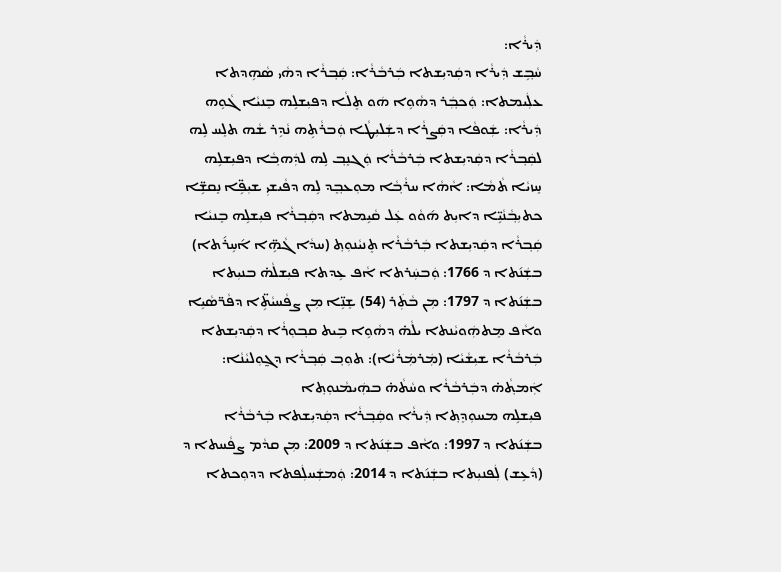ܕܲܝܪܵܐ:
ܚܵܒ݂ܹܫ ܕܲܝܪܵܐ ܕܩܲܕܝܼܫܬܐ ܒܲܪܒܵܪܵܐ: ܩܲܒ݂ܪܵܐ ܕܗܵܝ ܣܵܗܹܕܬܐ ܥܠܲܝܡܬܐ: ܘܲܟܒ݂ܲܪ ܕܗܵܘܹܐ ܗܿܘ ܬܸܠܵܐ ܕܦܝܼܫܠܹܗ ܒܸܢܝܵܐ ܓܵܘܹܗ ܕܲܝܪܵܐ: ܫܲܘܦܵܐ ܕܩܲܨܪܵܐ ܕܫܲܠܝܼܛܵܐ ܘܲܒܪܵܬܹܗ ܢܵܕܹܪ ܫܵܗ ܬܠܸܚ ܠܹܗ ܠܩܲܒ݂ܪܵܐ ܕܩܲܕܝܼܫܬܐ ܒܲܪܒܵܪܵܐ ܘܲܓܢܸܒ݂ ܠܹܗ ܠܕܲܗܒ݂ܵܐ ܕܦܝܼܫܠܹܗ ܚܸܙܝܵܐ ܬܵܡܵܐ: ܐܵܗܵܐ ܚܪܵܒ݂ܵܐ ܡܘܼܥܒ݂ܸܕ ܠܹܗ ܕܦܵܝܫܝܼ ܫܝܼܦܹ̈ܐ ܢܸܩܫܹ̈ܐ ܟܬܝܼܒ݂ܵܢܵܝܹ̈ܐ ܕܐܝܼܬ ܗ݇ܘܵܘ ܥܲܠ ܩܵܝܹܡܬܐ ܕܩܲܒ݂ܪܵܐ ܦܝܼܫܠܹܗ ܒܸܢܝܵܐ ܩܲܒ݂ܪܵܐ ܕܩܲܕܝܼܫܬܐ ܒܲܪܒܵܪܵܐ ܬܸܢܝܵܢܘܼܬ݂ (ܚܕܵܐ ܓܵܗܹ̈ܐ ܐ݇ܚܹܪ݇ܬܐ) ܒܫܲܢ݇ܬܐ ܕ 1766: ܘܲܒܚܲܪܬܐ ܐܵܦ ܥܹܕܬܐ ܦܝܼܫܠܵܗ̇ ܒܢܝܼܬܐ ܒܫܲܢ݇ܬܐ ܕ 1797: ܡܼܢ ܒܵܬܲܪ (54) ܫܸܢܹ̈ܐ ܡܼܢ ܨܦܵܚܝܵܬܹ̈ܐ ܕܦܵܪ̈ܣܵܝܹܐ ܘܐܵܦ ܡܸܬܗܲܘܝܵܢܬܐ ܝܠܵܗ̇ ܕܗܵܘܹܐ ܒܹܝܬ ܩܒ݂ܘܼܪܵܐ ܕܩܲܕܝܼܫܬܐ ܒܲܪܒܵܪܵܐ ܫܝܼܫܵܝܵܐ (ܡܲܪܡܲܪܵܝܵܐ): ܬܘܼܒ݂ ܩܲܒ݂ܪܵܐ ܕܓ̰ܘܼܠܝܵܢܵܐ: ܐܲܡܬ݂ܵܗ̇ ܕܒܲܪܒܵܪܵܐ ܘܚܵܬܵܗ̇ ܒܗܲܝܡܵܢܘܼܬ݂ܐ
ܦܝܼܫܠܹܗ ܡܚܘܼܕܸܬ݂ܐ ܕܲܝܪܵܐ ܘܩܲܒ݂ܪܵܐ ܕܩܲܕܝܼܫܬܐ ܒܲܪܒܵܪܵܐ ܒܫܲܢ݇ܬܐ ܕ 1997: ܘܐܵܦ ܒܫܲܢ݇ܬܐ ܕ 2009: ܡܼܢ ܩܕܵܡ ܨܦܵܚܬܐ ܕ (ܕܵܥܹܫ) ܠܲܦܢܝܼܬܐ ܒܫܲܢ݇ܬܐ ܕ 2014: ܘܲܡܫܲܚܠܲܦܬܐ ܕܕܘܼܟܬܐ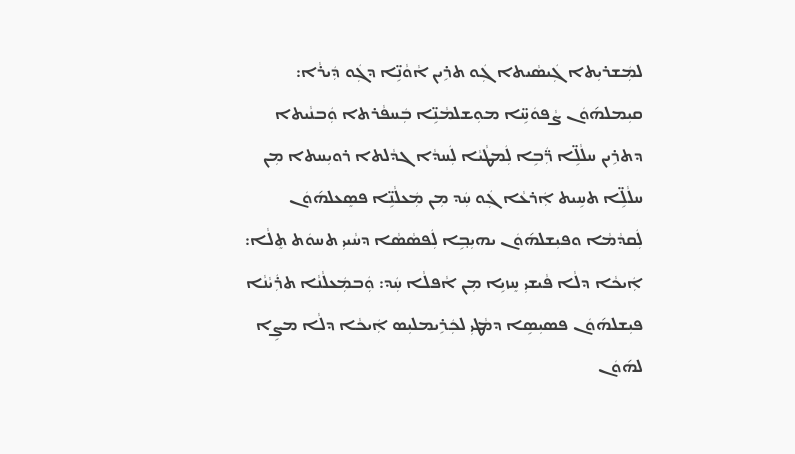ܠܡܲܫܪܝܼܬܐ ܓܲܝܣܵܝܬܐ ܓܲܘ ܬܪܹܝܢ ܐܵܘܵܢܹ̈ܐ ܕܓܲܘ ܕܲܝܪܵܐ: ܩܝܼܡܠܗ݇ܘܿܢ ܨܵܦܘܿܚܹ̈ܐ ܡܘܼܫܠܡܵܢܹ̈ܐ ܒܲܚܦܵܪܬܐ ܘܲܒܢܵܝܬܐ ܕܬܪܹܝܢ ܚܠܵܠܹ̈ܐ ܪ̈ܲܒܹܐ ܠܲܡܛܵܝܵܐ ܠܲܚܕܵܐ ܓܕܵܠܬܐ ܪܘܝܼܚܬܐ ܡܼܢ ܚܠܵܠܹ̈ܐ ܬܚܹܝܬ ܐܲܪܥܵܐ ܓܲܘ ܚܲܕ ܡܼܢ ܡܲܥܠܵܢܹ̈ܐ ܦܣܸܥܠܗ݇ܘܿܢ ܠܲܩܕܵܡܵܐ ܘܦܝܼܫܠܗ݇ܘܿܢ ܝܗܝܼܒ݂ܹܐ ܠܲܦܣܵܣܵܐ ܕܚܵܝܝܼ ܬܚܘܿܬ ܬܸܠܵܐ: ܐܲܝܟܵܐ ܕܠܵܐ ܦܵܝܫܝܼ ܚܸܙܝܹܐ ܡܼܢ ܐܵܦܠܵܐ ܚܲܕ: ܘܲܒܡܲܥܠܵܢܵܐ ܬܪܲܝܵܢܵܐ ܦܝܼܫܠܗ݇ܘܿܢ ܦܣܝܼܣܹܐ ܕܡܵܛܝܼ ܠܟܲܪܹܝܡܠܝܼܣ ܐܲܝܟܵܐ ܕܠܵܐ ܡܨܹܐ ܠܗ݇ܘܿܢ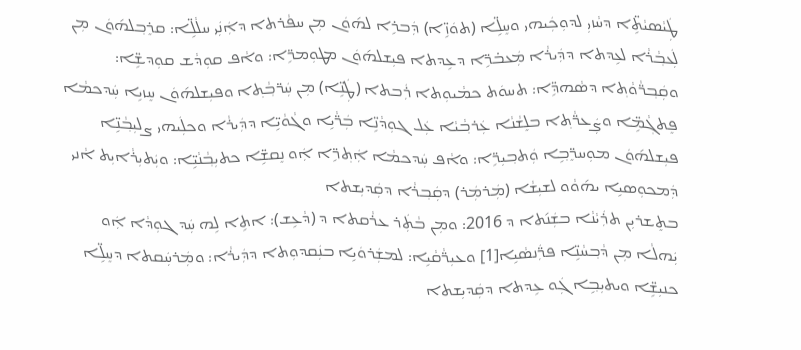ܛܲܝܵܣܝܵܬܹ̈ܐ ܕܚܵܙܝܼ ܠܕܘܼܟܲܝܗܝ ܘܚܸܠܹ̈ܐ (ܬܘܿܙܹ̈ܐ) ܕܲܒܪܹܐ ܠܗ݇ܘܿܢ ܡܼܢ ܚܦܵܪܬܐ ܕܐܲܢܲܝ ܚܠܵܠܹ̈ܐ: ܩܪܸܒ݂ܠܗ݇ܘܿܢ ܡܼܢ ܠܲܥܒ݂ܵܪܵܐ ܠܥܹܕܬܐ ܕܕܲܝܪܵܐ ܡܲܥܒ̇ܪܹ̈ܐ ܕܥܹܕܬܐ ܦܝܼܫܠܗ݇ܘܿܢ ܡܛܘܼܡܪܹ̈ܐ: ܘܐܵܦ ܩܘܼܕܵܫ ܩܘܼܕܫܹ̈ܐ: ܘܩܲܒ݂ܪ̈ܵܘܵܬ݂ܐ ܕܣܵܗܕܹ̈ܐ: ܬܚܘܿܬ ܟܡܵܝܘܼܬܐ ܪܲܒܬܐ (ܛܲܢܹ̈ܐ) ܡܼܢ ܚܲܪ̈ܒ݂ܵܬ݂ܐ ܘܦܝܼܫܠܗ݇ܘܿܢ ܚܸܙܝܹܐ ܚܲܕܟܡܵܐ ܦܸܬܓ݂ܵܡܹ̈ܐ ܘܨܲܥܪ̈ܵܬ݂ܐ ܒܠܸܫܵܢܵܐ ܥܲܪܒ݂ܵܝܵܐ ܥܲܠ ܓܘܼܕܵܢܹ̈ܐ ܒܲܪ̈ܵܝܹܐ ܘܓܵܘܵܝܹ̈ܐ ܕܕܲܝܪܵܐ ܘܟܠܲܝܗܝ ܨܠܝܼܒ݂ܵܢܹ̈ܐ ܦܝܼܫܠܗ݇ܘܿܢ ܡܘܼܚܪܸ̈ܒ݂ܹܐ ܘܲܬܒ݂ܝܼܪܹ̈ܐ: ܘܐܵܦ ܚܲܕܟܡܵܐ ܐܲܬ݂ܪܹ̈ܐ ܐܲܘ ܢܸܩܫܹ̈ܐ ܟܬܝܼܒ݂ܵܢܵܝܹ̈ܐ: ܘܝܲܬܝܼܪܵܐܝܼܬ ܐܵܢܝ ܕܲܡܟܘܼܣܝܹܐ ܝܗ݇ܘܵܘ ܠܫܝܼܫܵܐ (ܡܲܪܡܲܪ) ܕܩܲܒ݂ܪܵܐ ܕܩܲܕܝܼܫܬܐ
ܒܬܸܫܪܝܼܢ ܬܪܲܝܵܢܵܐ ܒܫܲܢ݇ܬܐ ܕ 2016: ܘܡܼܢ ܒܵܬܲܪ ܥܪܵܩܬܐ ܕ (ܕܵܥܹܫ): ܐܬܹܐ ܠܹܗ ܚܲܕ ܓܘܼܕܵܐ ܐܲܘ ܝܲܗܠܵܐ ܡܼܢ ܕܵܒ݂ܚܵܢܹ̈ܐ ܦܪ̈ܲܢܣܵܝܹܐ[1] ܘܥܝܼܪ̈ܵܩܵܝܹܐ: ܠܡܫܲܪܘܿܝܹܐ ܒܢܲܩܕܘܼܬܐ ܕܕܲܝܪܵܐ: ܘܡܲܪܚܲܩܬܐ ܕܚܸܠܹ̈ܐ ܟܢܝܼܫܹ̈ܐ ܘܝܬܝܼܒ݂ܹܐ ܓܲܘ ܥܹܕܬܐ ܕܩܲܕܝܼܫܬܐ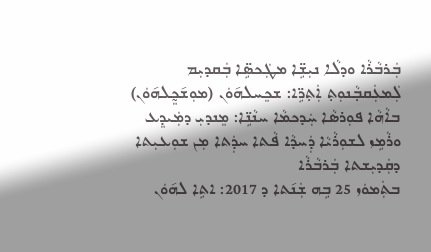ܒܲܪܒܵܪܵܐ ܘܕܠܵܐ ܢܝܼܫܹ̈ܐ ܡܛܲܟܣܹ̈ܐ ܒܲܩܕܝܼܡ ܠܲܡܥܲܩܒ݂ܵܢܘܼܬ݂ ܐܲܬ݂ܪܹ̈ܐ: ܫܟܸܚܠܗ݇ܘܿܢ (ܡܘܼܫ݇ܟ̰ܸܠܗ݇ܘܿܢ) ܒܐܵܗܵܐ ܦܘܼܪܣܵܐ ܚܲܕܟܡܵܐ ܚܢܵܢܹ̈ܐ: ܡܸܢܕܝܼ ܕܡܲܝܕܸܥ ܘܪܵܡܹܙ ܠܫܘܼܪܵܝܵܐ ܕܲܚܕܵܐ ܦܵܬܐ ܚܕܲܬܐ ܡܼܢ ܫܘܼܥܝܼܬܐ ܕܩܲܕܝܼܫܬܐ ܒܲܪܒܵܪܵܐ
ܒܬܲܡܘܿܙ 25 ܒܹܗ ܫܲܢ݇ܬܐ ܕ 2017: ܐܬܹܐ ܠܗ݇ܘܿܢ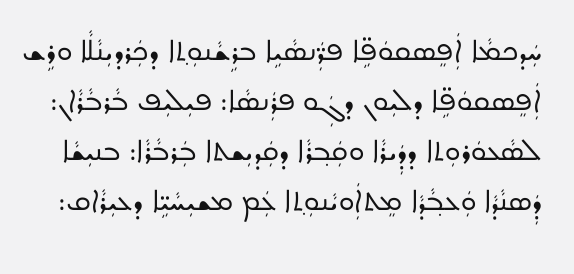ܚܲܕܟܡܵܐ ܐܲܦܸܣܩܘܿܦܹ̈ܐ ܦܪ̈ܲܢܣܵܝܹܐ ܒܪܹܫܵܢܘܼܬ݂ܐ ܕܟܲܪܕܝܼܢܵܠܵܐ ܘܪܹܫ ܐܲܦܸܣܩܘܿܦܹ̈ܐ ܕܠܝܼܘܢ ܕܓܲܘ ܦܪܲܢܣܵܐ: ܦܝܼܠܝܼܦ ܒܵܪܒܵܪܵܐܢ: ܠܣܵܥܘܿܪܘܼܬܐ ܕܕܲܝܪܵܐ ܘܩܲܒ݂ܪܵܐ ܕܩܲܕܝܼܫܬܐ ܒܲܪܒܵܪܵܐ: ܒܢܝܼܫܵܐ ܕܲܣܢܵܕܵܐ ܘܲܥܒ݂ܵܕܵܐ ܡܸܬܐܲܘܝܵܢܘܼܬ݂ܐ ܥܲܡ ܡܫܝܼܚܵܝܹ̈ܐ ܕܥܝܼܪܵܐܩ: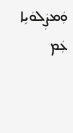ܘܲܡܨܲܠܘܿܝܹܐ ܥܲܡ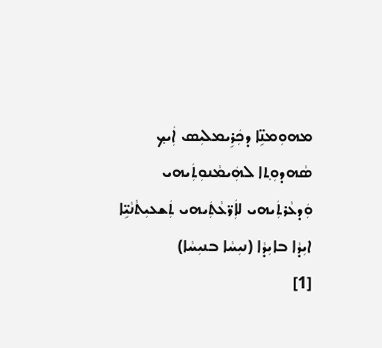ܡܗܘܼܡܢܹ̈ܐ ܕܟܲܪܹܝܡܠܝܼܣ ܐܲܝܟ݂ ܣܵܗܕܘܼܬ݂ܐ ܠܗܲܝܡܵܢܘܼܬܲܝܗܝ ܘܲܕܥܵܪܬܲܝܗܝ ܠܐܲܪ̈ܥܵܬܲܝܗܝ ܬܲܫܥܝܼܬܵܢܵܝܹ̈ܐ ܐܝܼܕܵܐ ܒܐܝܼܕܵܐ (ܢܝܼܚܵܐ ܒܢܝܼܚܵܐ)
[1]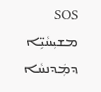SOS ܡܫܝܼܚܵܝܹ̈ܐ ܕܡܲܕܢܚܵܐ